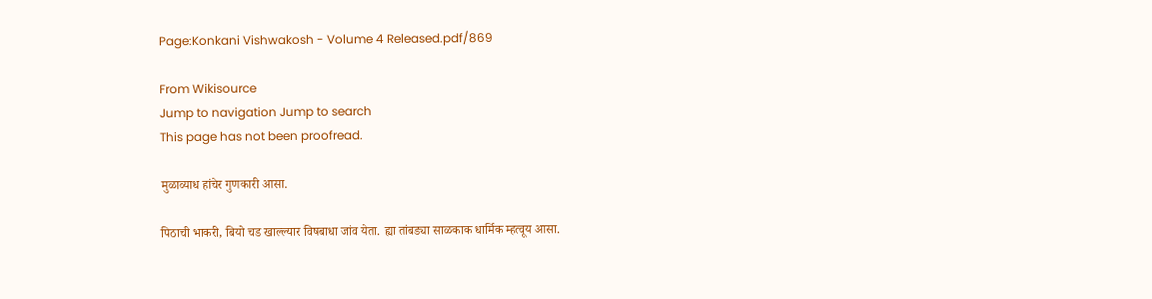Page:Konkani Vishwakosh - Volume 4 Released.pdf/869

From Wikisource
Jump to navigation Jump to search
This page has not been proofread.

मुळाव्याध हांचेर गुणकारी आसा.

पिठाची भाकरी, बियो चड खाल्ल्यार विषबाधा जांव येता. ह्या तांबड्या साळकाक धार्मिक म्हत्वूय आसा.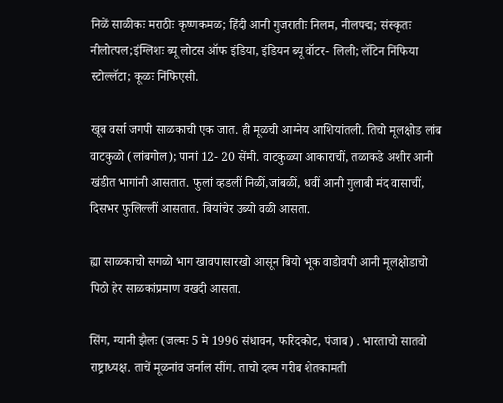निळें साळीकः मराठीः कृष्णकमळ; हिंदी आनी गुजरातीः निलम, नीलपद्म; संस्कृतः नीलोत्पल;इंग्लिशः ब्यू लोटस ऑफ इंडिया, इंडियन ब्यू वॉटर- लिली; लॅटिन निंफिया स्टोल्लॅटा; कूळः निंफिएसी.

खूब वर्सा जगपी साळकाची एक जात. ही मूळची आग्नेय आशियांतली. तिचो मूलक्षोड लांब वाटकुळो (लांबगोल); पानां 12- 20 सेंमी. वाटकुळ्या आकाराचीं, तळाकडे अशीर आनी खंडीत भागांनी आसतात. फुलां व्हडलीं निळीं,जांबळीं, धवीं आनी गुलाबी मंद वासाचीं, दिसभर फुलिल्लीं आसतात. बियांचेर उब्यो वळी आसता.

ह्या साळकाचो सगळो भाग खावपासारखो आसून बियो भूक वाडोवपी आनी मूलक्षोडाचो पिठो हेर साळकांप्रमाण वखदी आसता.

सिंग, ग्यानी झैलः (जल्मः 5 मे 1996 संधावन, फरिदकोट, पंजाब) . भारताचो सातवो राष्ट्राध्यक्ष. ताचें मूळनांव जर्नाल सींग. ताचो दल्म गरीब शेतकामती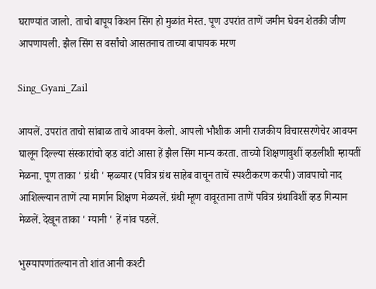घराण्यांत जालो. ताचो बापूय किशन सिंग हो मुळांत मेस्त. पूण उपरांत ताणें जमीन घेवन शेतकी जीण आपणायली. झैल सिंग स वर्सांचो आसतनाच ताच्या बापायक मरण

Sing_Gyani_Zail

आयलें. उपरांत ताचो सांबाळ ताचे आवयन केलो. आपलो भौशीक आनी राजकीय विचारसरणेचेर आवयन घालून दिल्ल्या संस्कारांचो व्हड वांटो आसा हें झैल सिंग मान्य करता. ताच्यो शिक्षणावुशीं व्हडलीशी म्हायतीं मेळना. पूण ताका ' ग्रंथी ' म्हळ्यार (पवित्र ग्रंथ साहेब वाचून ताचें स्पश्टीकरण करपी) जावपाचो नाद आशिल्ल्यान ताणें त्या मार्गान शिक्षण मेळयलें. ग्रंथी म्हूण वावूरताना ताणें पवित्र ग्रंथाविशीं व्हड गिन्यान मेळलें. देखून ताका ' ग्यानी ' हें नांव पडलें.

भुरग्यापणांतल्यान तो शांत आनी कश्टी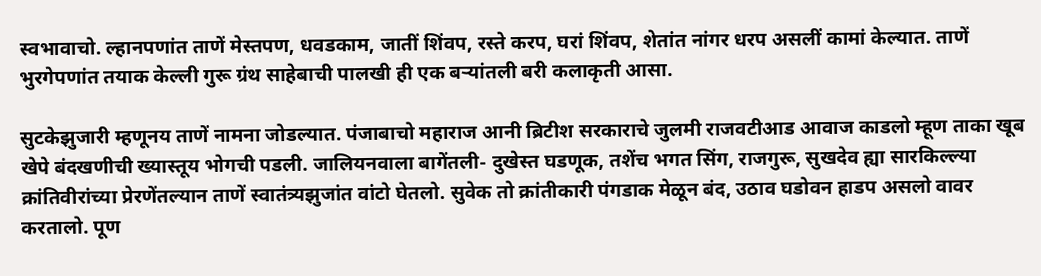स्वभावाचो. ल्हानपणांत ताणें मेस्तपण, धवडकाम, जातीं शिंवप, रस्ते करप, घरां शिंवप, शेतांत नांगर धरप असलीं कामां केल्यात. ताणें भुरगेपणांत तयाक केल्ली गुरू ग्रंथ साहेबाची पालखी ही एक बऱ्यांतली बरी कलाकृती आसा.

सुटकेझुजारी म्हणूनय ताणें नामना जोडल्यात. पंजाबाचो महाराज आनी ब्रिटीश सरकाराचे जुलमी राजवटीआड आवाज काडलो म्हूण ताका खूब खेपे बंदखणीची ख्यास्तूय भोगची पडली. जालियनवाला बागेंतली- दुखेस्त घडणूक, तशेंच भगत सिंग, राजगुरू, सुखदेव ह्या सारकिल्ल्या क्रांतिवीरांच्या प्रेरणेंतल्यान ताणें स्वातंत्र्यझुजांत वांटो घेतलो. सुवेक तो क्रांतीकारी पंगडाक मेळून बंद, उठाव घडोवन हाडप असलो वावर करतालो. पूण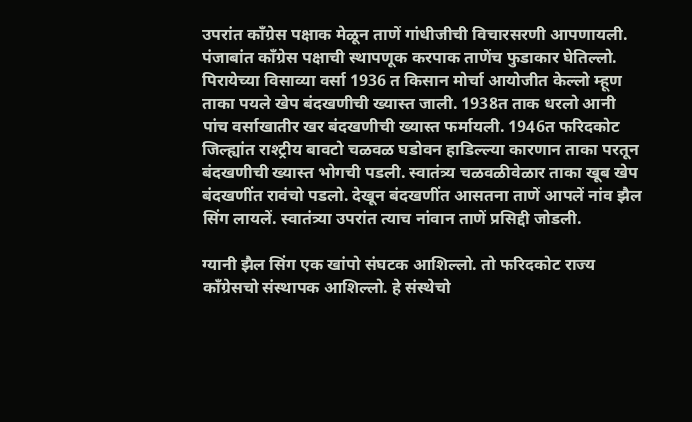उपरांत काँग्रेस पक्षाक मेळून ताणें गांधीजीची विचारसरणी आपणायली. पंजाबांत काँग्रेस पक्षाची स्थापणूक करपाक ताणेंच फुडाकार घेतिल्लो. पिरायेच्या विसाव्या वर्सा 1936 त किसान मोर्चा आयोजीत केल्लो म्हूण ताका पयले खेप बंदखणीची ख्यास्त जाली. 1938त ताक धरलो आनी पांच वर्साखातीर खर बंदखणीची ख्यास्त फर्मायली. 1946त फरिदकोट जिल्ह्यांत राश्ट्रीय बावटो चळवळ घडोवन हाडिल्ल्या कारणान ताका परतून बंदखणीची ख्यास्त भोगची पडली. स्वातंत्र्य चळवळीवेळार ताका खूब खेप बंदखणींत रावंचो पडलो. देखून बंदखणींत आसतना ताणें आपलें नांव झैल सिंग लायलें. स्वातंत्र्या उपरांत त्याच नांवान ताणें प्रसिद्दी जोडली.

ग्यानी झैल सिंग एक खांपो संघटक आशिल्लो. तो फरिदकोट राज्य काँग्रेसचो संस्थापक आशिल्लो. हे संस्थेचो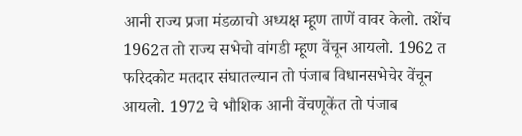आनी राज्य प्रजा मंडळाचो अध्यक्ष म्हूण ताणें वावर केलो. तशेंच 1962त तो राज्य सभेचो वांगडी म्हूण वेंचून आयलो. 1962 त फरिदकोट मतदार संघातल्यान तो पंजाब विधानसभेचेर वेंचून आयलो. 1972 चे भौशिक आनी वेंचणूकेंत तो पंजाब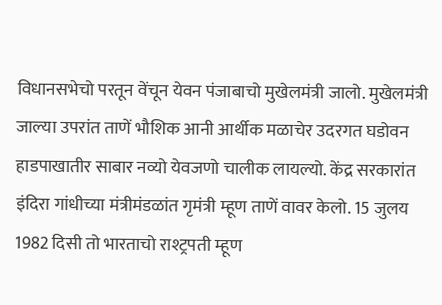विधानसभेचो परतून वेंचून येवन पंजाबाचो मुखेलमंत्री जालो. मुखेलमंत्री जाल्या उपरांत ताणें भौशिक आनी आर्थीक मळाचेर उदरगत घडोवन हाडपाखातीर साबार नव्यो येवजणो चालीक लायल्यो. केंद्र सरकारांत इंदिरा गांधीच्या मंत्रीमंडळांत गृमंत्री म्हूण ताणें वावर केलो. 15 जुलय 1982 दिसी तो भारताचो राश्ट्रपती म्हूण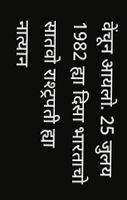वेंचून आयलो. 25 जुलय 1982 ह्या दिसा भारताचो सातवो राश्ट्रपती ह्या नात्यान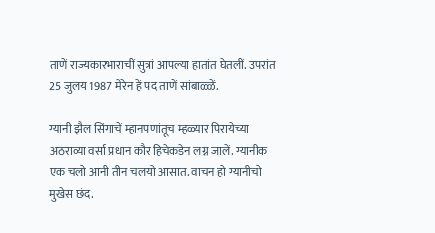ताणें राज्यकारभाराचीं सुत्रां आपल्या हातांत घेतलीं. उपरांत 25 जुलय 1987 मेरेन हें पद ताणें सांबाळ्ळें.

ग्यानी झैल सिंगाचें म्हानपणांतूच म्हळ्यार पिरायेच्या अठराव्या वर्सा प्रधान कौर हिचेकडेन लग्न जालें. ग्यानीक एक चलो आनी तीन चलयो आसात. वाचन हो ग्यानीचो मुखेस छंद.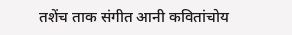तशेंच ताक संगीत आनी कवितांचोय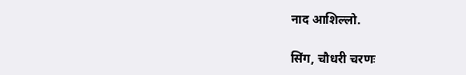नाद आशिल्लो.

सिंग, चौधरी चरणः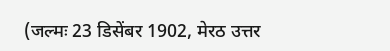(जल्मः 23 डिसेंबर 1902, मेरठ उत्तर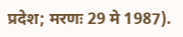प्रदेश; मरणः 29 मे 1987).